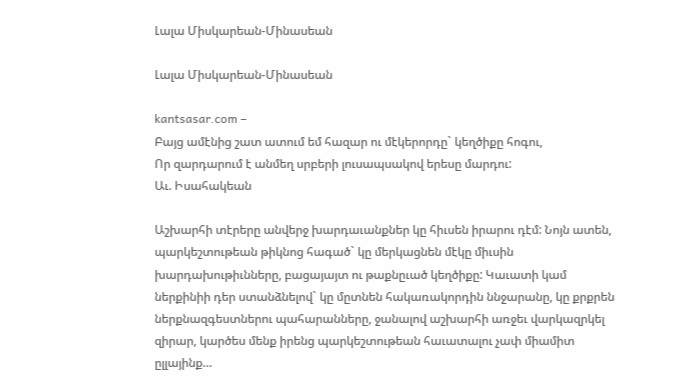Լալա Միսկարեան-Մինասեան

Լալա Միսկարեան-Մինասեան

kantsasar.com –
Բայց ամէնից շատ ատում եմ հազար ու մէկերորդը` կեղծիքը հոգու,
Որ զարդարում է անմեղ սրբերի լուսապսակով երեսը մարդու:
Աւ. Իսահակեան

Աշխարհի տէրերը անվերջ խարդաւանքներ կը հիւսեն իրարու դէմ: Նոյն ատեն, պարկեշտութեան թիկնոց հագած` կը մերկացնեն մէկը միւսին խարդախութիւնները, բացայայտ ու թաքնըւած կեղծիքը: Կաւատի կամ ներքինիի դեր ստանձնելով` կը մըտնեն հակառակորդին ննջարանը, կը քրքրեն ներքնազգեստներու պահարանները, ջանալով աշխարհի առջեւ վարկազրկել զիրար, կարծես մենք իրենց պարկեշտութեան հաւատալու չափ միամիտ ըլլայինք…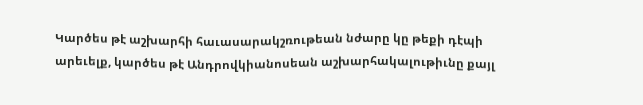Կարծես թէ աշխարհի հաւասարակշռութեան նժարը կը թեքի դէպի արեւելք, կարծես թէ Անդրովկիանոսեան աշխարհակալութիւնը քայլ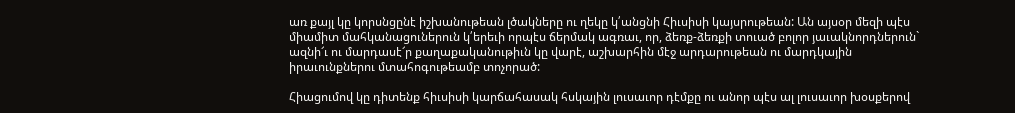առ քայլ կը կորսնցընէ իշխանութեան լծակները ու ղեկը կ՛անցնի Հիւսիսի կայսրութեան: Ան այսօր մեզի պէս միամիտ մահկանացուներուն կ՛երեւի որպէս ճերմակ ագռաւ, որ, ձեռք-ձեռքի տուած բոլոր յաւակնորդներուն` ազնի՜ւ ու մարդասէ՜ր քաղաքականութիւն կը վարէ, աշխարհին մէջ արդարութեան ու մարդկային իրաւունքներու մտահոգութեամբ տոչորած:

Հիացումով կը դիտենք հիւսիսի կարճահասակ հսկային լուսաւոր դէմքը ու անոր պէս ալ լուսաւոր խօսքերով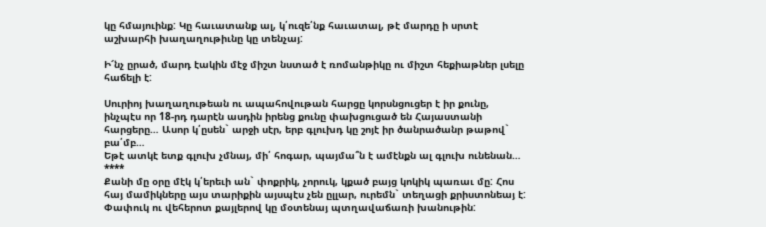կը հմայուինք: Կը հաւատանք ալ, կ՛ուզե՛նք հաւատալ, թէ մարդը ի սրտէ աշխարհի խաղաղութիւնը կը տենչայ:

Ի՜նչ ըրած, մարդ էակին մէջ միշտ նստած է ռոմանթիկը ու միշտ հեքիաթներ լսելը հաճելի է:

Սուրիոյ խաղաղութեան ու ապահովութան հարցը կորսնցուցեր է իր քունը, ինչպէս որ 18-րդ դարէն ասդին իրենց քունը փախցուցած են Հայաստանի հարցերը… Ասոր կ՛ըսեն` արջի սէր, երբ գլուխդ կը շոյէ իր ծանրածանր թաթով` բա՛մբ…
Եթէ ատկէ ետք գլուխ չմնայ, մի՛ հոգար, պայմա՞ն է ամէնքն ալ գլուխ ունենան…
****
Քանի մը օրը մէկ կ՛երեւի ան` փոքրիկ, չորուկ, կքած բայց կոկիկ պառաւ մը: Հոս հայ մամիկները այս տարիքին այսպէս չեն ըլլար, ուրեմն` տեղացի քրիստոնեայ է: Փափուկ ու վեհերոտ քայլերով կը մօտենայ պտղավաճառի խանութին: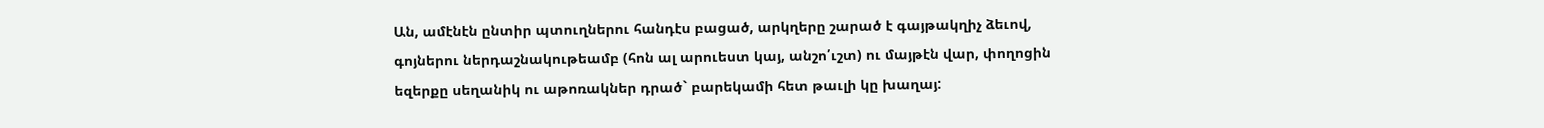Ան, ամէնէն ընտիր պտուղներու հանդէս բացած, արկղերը շարած է գայթակղիչ ձեւով, գոյներու ներդաշնակութեամբ (հոն ալ արուեստ կայ, անշո՛ւշտ) ու մայթէն վար, փողոցին եզերքը սեղանիկ ու աթոռակներ դրած` բարեկամի հետ թաւլի կը խաղայ: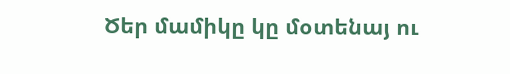Ծեր մամիկը կը մօտենայ ու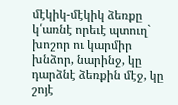մէկիկ-մէկիկ ձեռքը կ՛առնէ որեւէ պտուղ` խոշոր ու կարմիր խնձոր, նարինջ, կը դարձնէ ձեռքին մէջ, կը շոյէ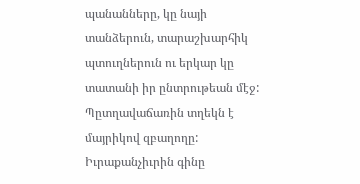պանանները, կը նայի տանձերուն, տարաշխարհիկ պտուղներուն ու երկար կը տատանի իր ընտրութեան մէջ: Պըտղավաճառին տղեկն է մայրիկով զբաղողը: Իւրաքանչիւրին գինը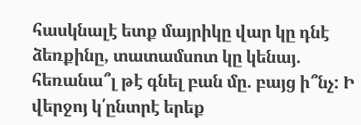հասկնալէ ետք մայրիկը վար կը դնէ ձեռքինը, տատամսոտ կը կենայ. հեռանա՞լ թէ գնել բան մը. բայց ի՞նչ: Ի վերջոյ կ՛ընտրէ երեք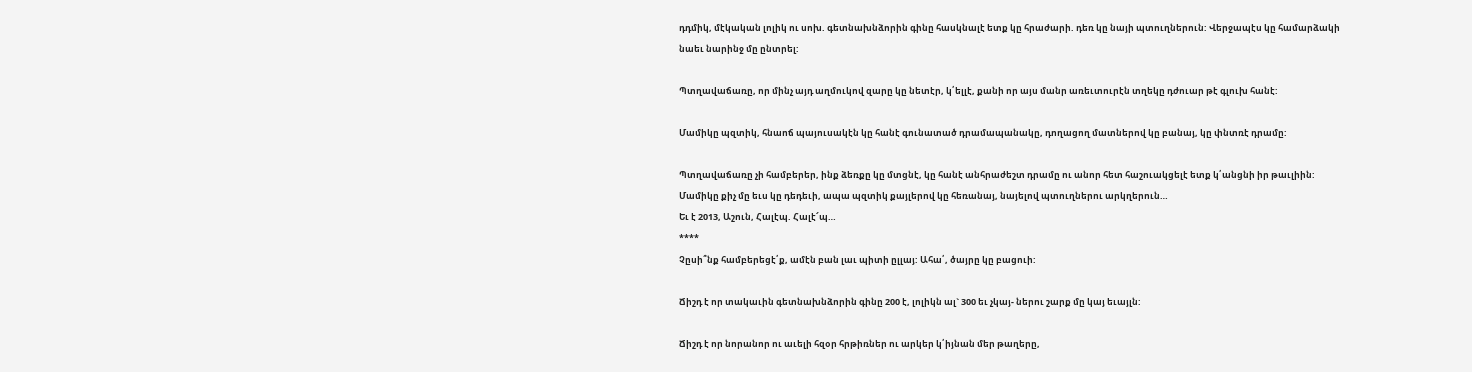դդմիկ, մէկական լոլիկ ու սոխ. գետնախնձորին գինը հասկնալէ ետք կը հրաժարի. դեռ կը նայի պտուղներուն: Վերջապէս կը համարձակի նաեւ նարինջ մը ընտրել:

Պտղավաճառը, որ մինչ այդ աղմուկով զարը կը նետէր, կ՛ելլէ, քանի որ այս մանր առեւտուրէն տղեկը դժուար թէ գլուխ հանէ:

Մամիկը պզտիկ, հնաոճ պայուսակէն կը հանէ գունատած դրամապանակը, դողացող մատներով կը բանայ, կը փնտռէ դրամը:

Պտղավաճառը չի համբերեր, ինք ձեռքը կը մտցնէ, կը հանէ անհրաժեշտ դրամը ու անոր հետ հաշուակցելէ ետք կ՛անցնի իր թաւլիին: Մամիկը քիչ մը եւս կը դեդեւի, ապա պզտիկ քայլերով կը հեռանայ, նայելով պտուղներու արկղերուն…
Եւ է 2013, Աշուն, Հալէպ. Հալէ՜պ…
****
Չըսի՞նք համբերեցէ՛ք, ամէն բան լաւ պիտի ըլլայ: Ահա՛, ծայրը կը բացուի:

Ճիշդ է որ տակաւին գետնախնձորին գինը 200 է, լոլիկն ալ` 300 եւ չկայ- ներու շարք մը կայ եւայլն:

Ճիշդ է որ նորանոր ու աւելի հզօր հրթիռներ ու արկեր կ՛իյնան մեր թաղերը,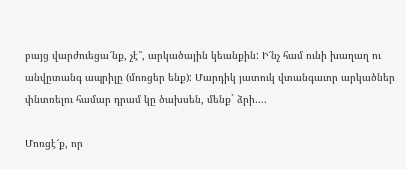բայց վարժուեցա՜նք, չէ՞, արկածային կեանքին: Ի՜նչ համ ունի խաղաղ ու անվըտանգ ապրիլը (մոռցեր ենք): Մարդիկ յատուկ վտանգաւոր արկածներ փնտռելու համար դրամ կը ծախսեն, մենք` ձրի….

Մոռցէ՜ք, որ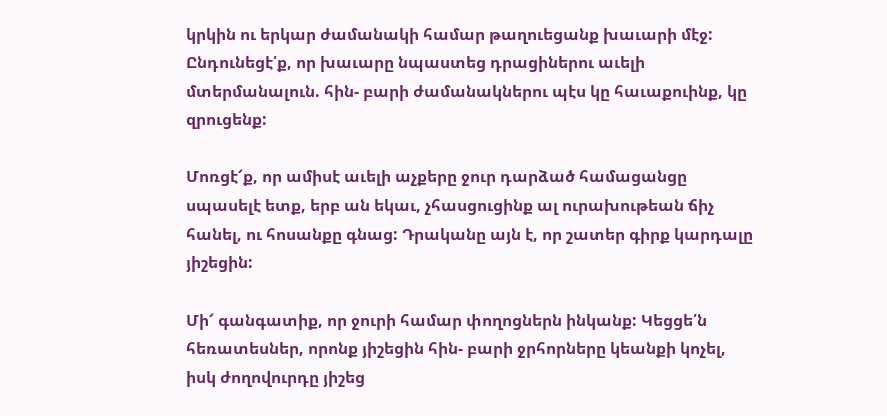կրկին ու երկար ժամանակի համար թաղուեցանք խաւարի մէջ: Ընդունեցէ՛ք, որ խաւարը նպաստեց դրացիներու աւելի մտերմանալուն. հին- բարի ժամանակներու պէս կը հաւաքուինք, կը զրուցենք:

Մոռցէ՜ք, որ ամիսէ աւելի աչքերը ջուր դարձած համացանցը սպասելէ ետք, երբ ան եկաւ, չհասցուցինք ալ ուրախութեան ճիչ հանել, ու հոսանքը գնաց: Դրականը այն է, որ շատեր գիրք կարդալը յիշեցին:

Մի՜ գանգատիք, որ ջուրի համար փողոցներն ինկանք: Կեցցե՛ն հեռատեսներ, որոնք յիշեցին հին- բարի ջրհորները կեանքի կոչել, իսկ ժողովուրդը յիշեց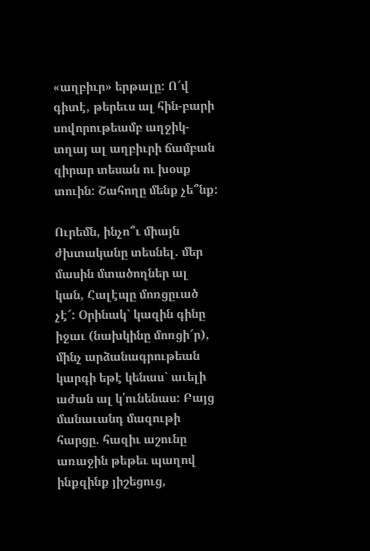«աղբիւր» երթալը: Ո՜վ գիտէ, թերեւս ալ հին-բարի սովորութեամբ աղջիկ- տղայ ալ աղբիւրի ճամբան զիրար տեսան ու խօսք տուին: Շահողը մենք չե՞նք:

Ուրեմն, ինչո՞ւ միայն ժխտականը տեսնել. մեր մասին մտածողներ ալ կան, Հալէպը մոռցըւած չէ՜: Օրինակ` կազին գինը իջաւ (նախկինը մոռցի՜ր), մինչ արձանագրութեան կարգի եթէ կենաս` աւելի աժան ալ կ՛ունենաս: Բայց մանաւանդ մազութի հարցը. հազիւ աշունը առաջին թեթեւ պաղով ինքզինք յիշեցուց,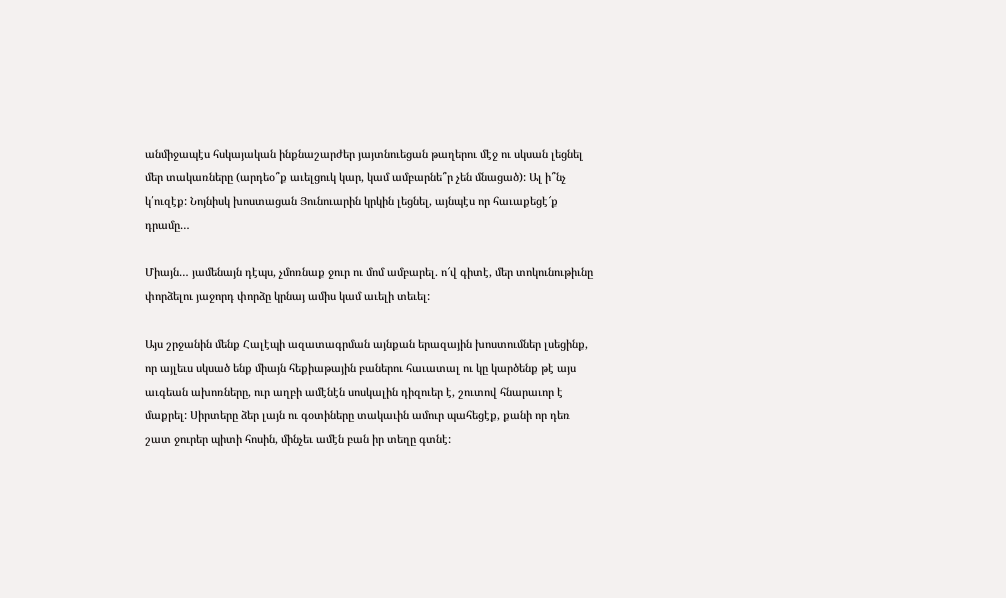անմիջապէս հսկայական ինքնաշարժեր յայտնուեցան թաղերու մէջ ու սկսան լեցնել մեր տակառները (արդեօ՞ք աւելցուկ կար, կամ ամբարնե՞ր չեն մնացած): Ալ ի՞նչ կ՛ուզէք: Նոյնիսկ խոստացան Յունուարին կրկին լեցնել, այնպէս որ հաւաքեցէ՜ք դրամը…

Միայն… յամենայն դէպս, չմոռնաք ջուր ու մոմ ամբարել. ո՜վ գիտէ, մեր տոկունութիւնը փորձելու յաջորդ փորձը կրնայ ամիս կամ աւելի տեւել:

Այս շրջանին մենք Հալէպի ազատագրման այնքան երազային խոստումներ լսեցինք, որ այլեւս սկսած ենք միայն հեքիաթային բաներու հաւատալ ու կը կարծենք թէ այս աւգեան ախոռները, ուր աղբի ամէնէն սոսկալին դիզուեր է, շուտով հնարաւոր է մաքրել: Սիրտերը ձեր լայն ու գօտիները տակաւին ամուր պահեցէք, քանի որ դեռ շատ ջուրեր պիտի հոսին, մինչեւ ամէն բան իր տեղը գտնէ: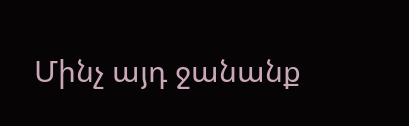Մինչ այդ ջանանք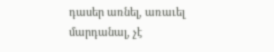դասեր առնել, առաւել մարդանալ, չէ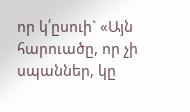որ կ՛ըսուի` «Այն հարուածը, որ չի սպաններ, կը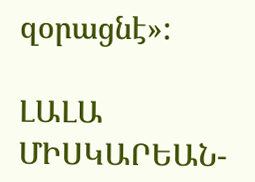զօրացնէ»:

ԼԱԼԱ ՄԻՍԿԱՐԵԱՆ-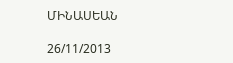ՄԻՆԱՍԵԱՆ

26/11/2013